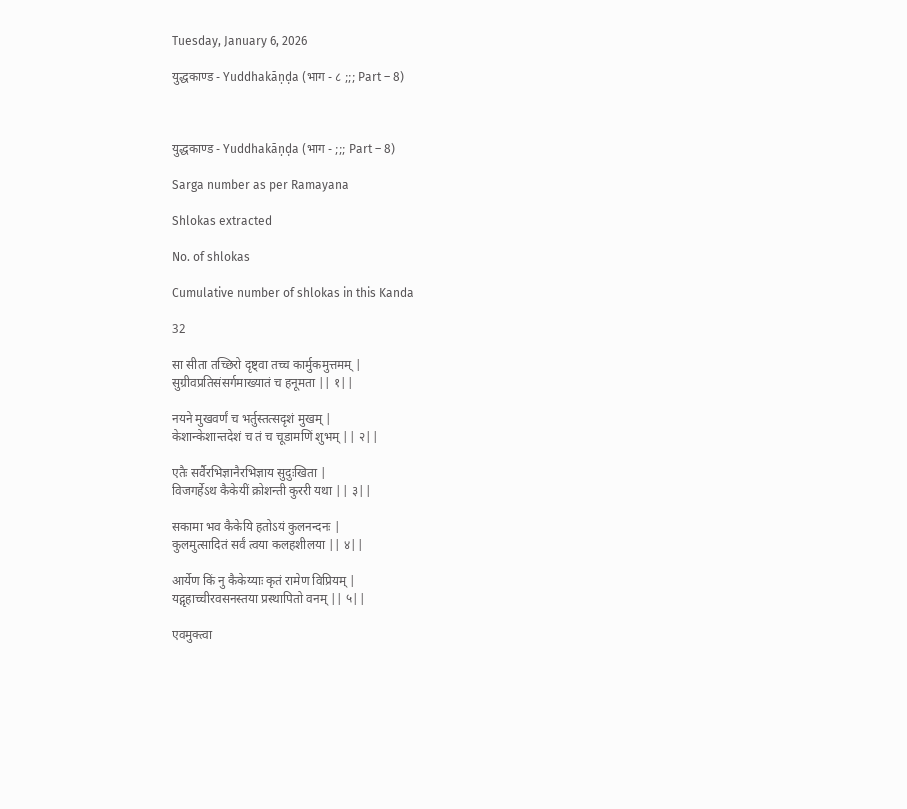Tuesday, January 6, 2026

युद्धकाण्ड - Yuddhakāṇḍa (भाग - ८ ;;; Part – 8)



युद्धकाण्ड - Yuddhakāṇḍa (भाग - ;;; Part – 8)

Sarga number as per Ramayana

Shlokas extracted

No. of shlokas

Cumulative number of shlokas in this Kanda

32

सा सीता तच्छिरो दृष्ट्वा तच्च कार्मुकमुत्तमम् |
सुग्रीवप्रतिसंसर्गमाख्यातं च हनूमता || १||

नयने मुखवर्णं च भर्तुस्तत्सदृशं मुखम् |
केशान्केशान्तदेशं च तं च चूडामणिं शुभम् || २||

एतैः सर्वैरभिज्ञानैरभिज्ञाय सुदुःखिता |
विजगर्हेऽथ कैकेयीं क्रोशन्ती कुररी यथा || ३||

सकामा भव कैकेयि हतोऽयं कुलनन्दनः |
कुलमुत्सादितं सर्वं त्वया कलहशीलया || ४||

आर्येण किं नु कैकेय्याः कृतं रामेण विप्रियम् |
यद्गृहाच्चीरवसनस्तया प्रस्थापितो वनम् || ५||

एवमुक्त्वा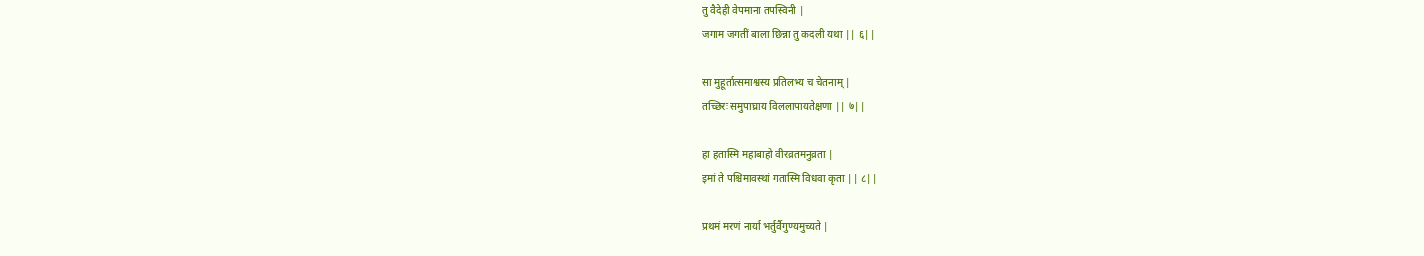तु वैदेही वेपमाना तपस्विनी |
जगाम जगतीं बाला छिन्ना तु कदली यथा || ६||

सा मुहूर्तात्समाश्वस्य प्रतिलभ्य च चेतनाम् |
तच्छिरः समुपाघ्राय विललापायतेक्षणा || ७||

हा हतास्मि महाबाहो वीरव्रतमनुव्रता |
इमां ते पश्चिमावस्थां गतास्मि विधवा कृता || ८||

प्रथमं मरणं नार्या भर्तुर्वैगुण्यमुच्यते |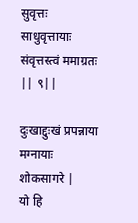सुवृत्तः साधुवृत्तायाः संवृत्तस्त्वं ममाग्रतः || ९||

दुःखाद्दुःखं प्रपन्नाया मग्नायाः शोकसागरे |
यो हि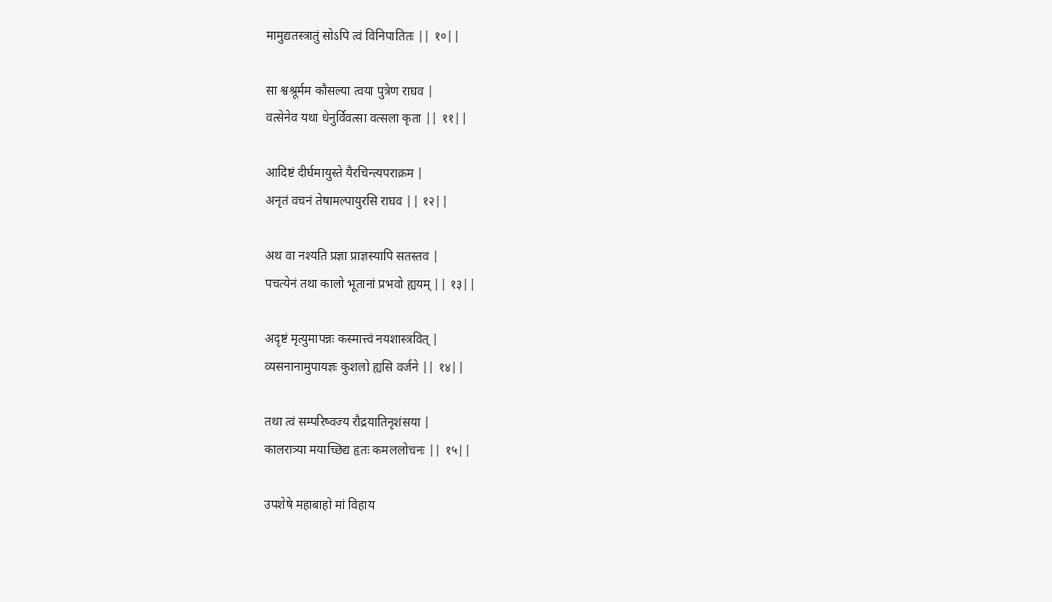मामुद्यतस्त्रातुं सोऽपि त्वं विनिपातितः || १०||

सा श्वश्रूर्मम कौसल्या त्वया पुत्रेण राघव |
वत्सेनेव यथा धेनुर्विवत्सा वत्सला कृता || ११||

आदिष्टं दीर्घमायुस्ते यैरचिन्त्यपराक्रम |
अनृतं वचनं तेषामल्पायुरसि राघव || १२||

अथ वा नश्यति प्रज्ञा प्राज्ञस्यापि सतस्तव |
पचत्येनं तथा कालो भूतानां प्रभवो ह्ययम् || १३||

अदृष्टं मृत्युमापन्नः कस्मात्त्वं नयशास्त्रवित् |
व्यसनानामुपायज्ञः कुशलो ह्यसि वर्जने || १४||

तथा त्वं सम्परिष्वज्य रौद्रयातिनृशंसया |
कालरात्र्या मयाच्छिद्य हृतः कमललोचनः || १५||

उपशेषे महाबाहो मां विहाय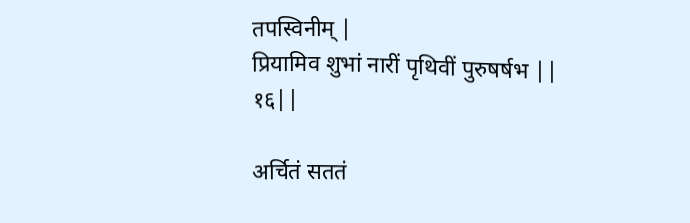तपस्विनीम् |
प्रियामिव शुभां नारीं पृथिवीं पुरुषर्षभ || १६||

अर्चितं सततं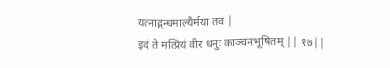यत्नाद्गन्धमाल्यैर्मया तव |
इदं ते मत्प्रियं वीर धनुः काञ्चनभूषितम् || १७||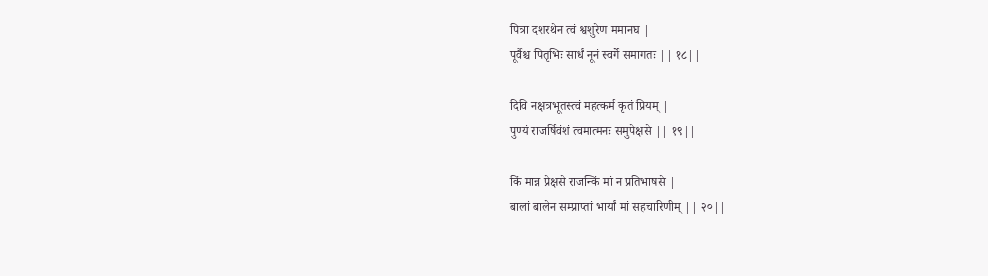पित्रा दशरथेन त्वं श्वशुरेण ममानघ |
पूर्वैश्च पितृभिः सार्धं नूनं स्वर्गे समागतः || १८||

दिवि नक्षत्रभूतस्त्वं महत्कर्म कृतं प्रियम् |
पुण्यं राजर्षिवंशं त्वमात्मनः समुपेक्षसे || १९||

किं मान्न प्रेक्षसे राजन्किं मां न प्रतिभाषसे |
बालां बालेन सम्प्राप्तां भार्यां मां सहचारिणीम् || २०||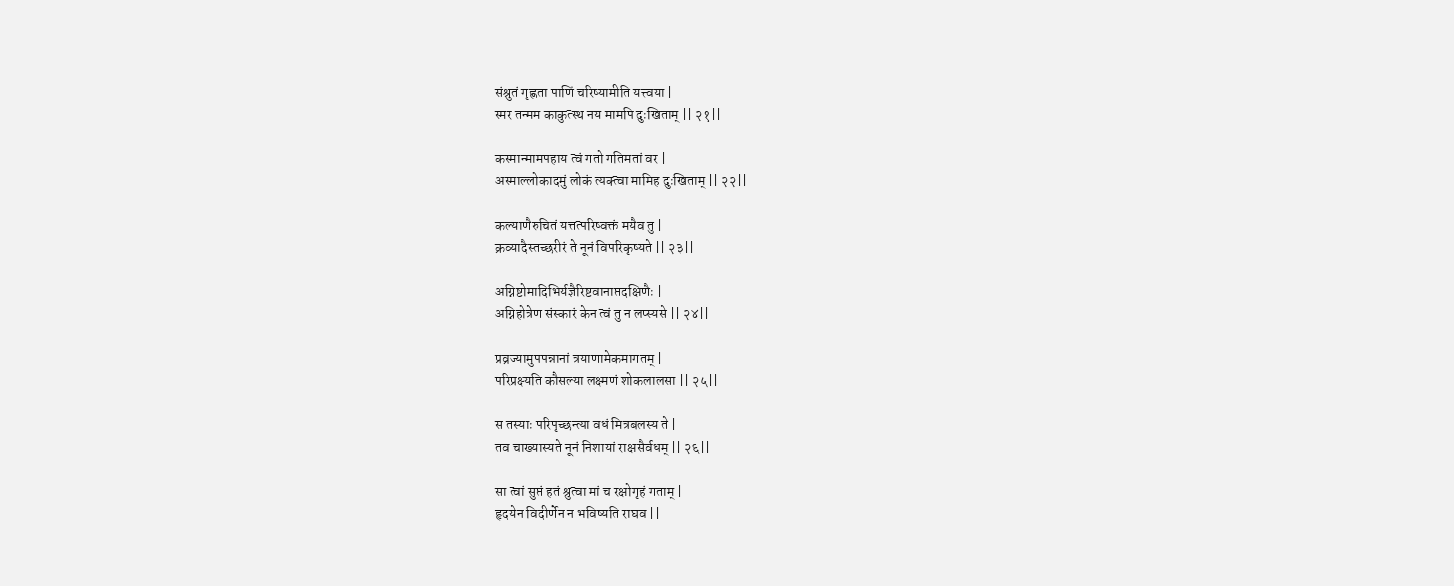संश्रुतं गृह्णता पाणिं चरिष्यामीति यत्त्वया |
स्मर तन्मम काकुत्स्थ नय मामपि दुःखिताम् || २१||

कस्मान्मामपहाय त्वं गतो गतिमतां वर |
अस्माल्लोकादमुं लोकं त्यक्त्वा मामिह दुःखिताम् || २२||

कल्याणैरुचितं यत्तत्परिष्वक्तं मयैव तु |
क्रव्यादैस्तच्छरीरं ते नूनं विपरिकृष्यते || २३||

अग्निष्टोमादिभिर्यज्ञैरिष्टवानाप्तदक्षिणैः |
अग्निहोत्रेण संस्कारं केन त्वं तु न लप्स्यसे || २४||

प्रव्रज्यामुपपन्नानां त्रयाणामेकमागतम् |
परिप्रक्ष्यति कौसल्या लक्ष्मणं शोकलालसा || २५||

स तस्याः परिपृच्छन्त्या वधं मित्रबलस्य ते |
तव चाख्यास्यते नूनं निशायां राक्षसैर्वधम् || २६||

सा त्वां सुप्तं हतं श्रुत्वा मां च रक्षोगृहं गताम् |
हृदयेन विदीर्णेन न भविष्यति राघव ||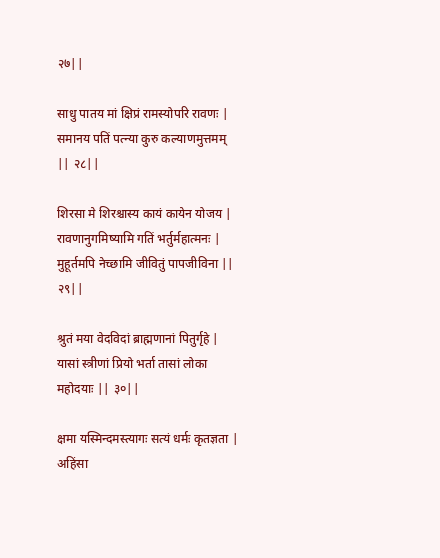२७||

साधु पातय मां क्षिप्रं रामस्योपरि रावणः |
समानय पतिं पत्न्या कुरु कल्याणमुत्तमम् || २८||

शिरसा मे शिरश्चास्य कायं कायेन योजय |
रावणानुगमिष्यामि गतिं भर्तुर्महात्मनः |
मुहूर्तमपि नेच्छामि जीवितुं पापजीविना || २९||

श्रुतं मया वेदविदां ब्राह्मणानां पितुर्गृहे |
यासां स्त्रीणां प्रियो भर्ता तासां लोका महोदयाः || ३०||

क्षमा यस्मिन्दमस्त्यागः सत्यं धर्मः कृतज्ञता |
अहिंसा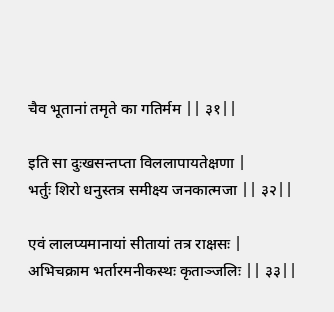चैव भूतानां तमृते का गतिर्मम || ३१||

इति सा दुःखसन्तप्ता विललापायतेक्षणा |
भर्तुः शिरो धनुस्तत्र समीक्ष्य जनकात्मजा || ३२||

एवं लालप्यमानायां सीतायां तत्र राक्षसः |
अभिचक्राम भर्तारमनीकस्थः कृताञ्जलिः || ३३||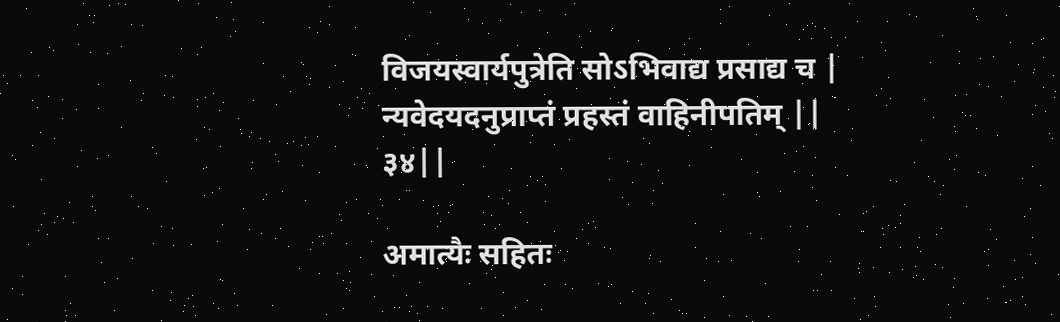विजयस्वार्यपुत्रेति सोऽभिवाद्य प्रसाद्य च |
न्यवेदयदनुप्राप्तं प्रहस्तं वाहिनीपतिम् || ३४||

अमात्यैः सहितः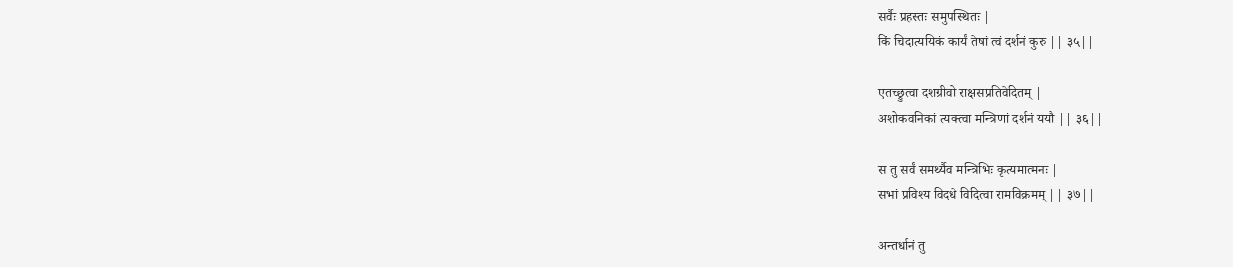सर्वैः प्रहस्तः समुपस्थितः |
किं चिदात्ययिकं कार्यं तेषां त्वं दर्शनं कुरु || ३५||

एतच्छ्रुत्वा दशग्रीवो राक्षसप्रतिवेदितम् |
अशोकवनिकां त्यक्त्वा मन्त्रिणां दर्शनं ययौ || ३६||

स तु सर्वं समर्थ्यैव मन्त्रिभिः कृत्यमात्मनः |
सभां प्रविश्य विदधे विदित्वा रामविक्रमम् || ३७||

अन्तर्धानं तु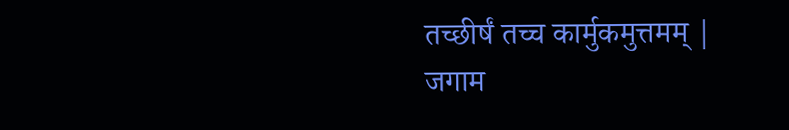तच्छीर्षं तच्च कार्मुकमुत्तमम् |
जगाम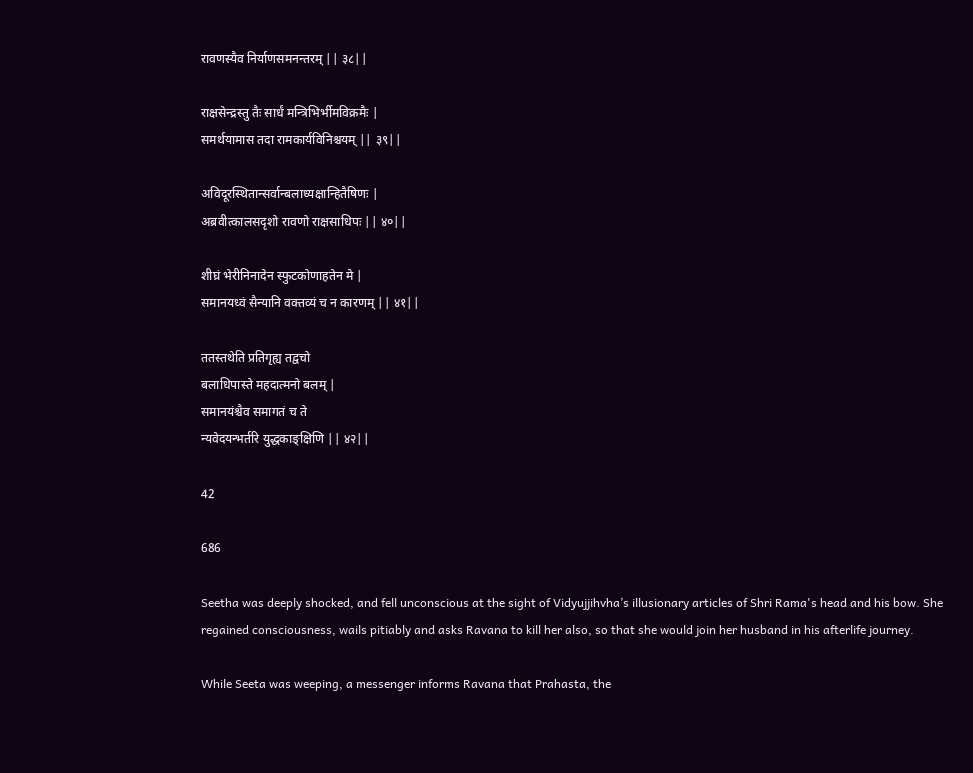रावणस्यैव निर्याणसमनन्तरम् || ३८||

राक्षसेन्द्रस्तु तैः सार्धं मन्त्रिभिर्भीमविक्रमैः |
समर्थयामास तदा रामकार्यविनिश्चयम् || ३९||

अविदूरस्थितान्सर्वान्बलाध्यक्षान्हितैषिणः |
अब्रवीत्कालसदृशो रावणो राक्षसाधिपः || ४०||

शीघ्रं भेरीनिनादेन स्फुटकोणाहतेन मे |
समानयध्वं सैन्यानि वक्तव्यं च न कारणम् || ४१||

ततस्तथेति प्रतिगृह्य तद्वचो
बलाधिपास्ते महदात्मनो बलम् |
समानयंश्चैव समागतं च ते
न्यवेदयन्भर्तरि युद्धकाङ्क्षिणि || ४२||

42

686

Seetha was deeply shocked, and fell unconscious at the sight of Vidyujjihvha’s illusionary articles of Shri Rama's head and his bow. She regained consciousness, wails pitiably and asks Ravana to kill her also, so that she would join her husband in his afterlife journey.

While Seeta was weeping, a messenger informs Ravana that Prahasta, the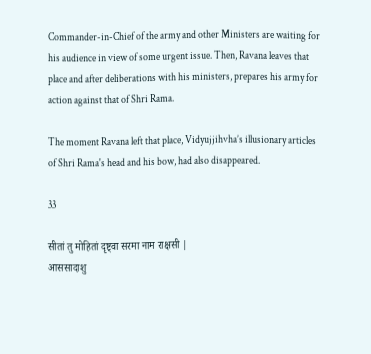Commander-in-Chief of the army and other Ministers are waiting for his audience in view of some urgent issue. Then, Ravana leaves that place and after deliberations with his ministers, prepares his army for action against that of Shri Rama.

The moment Ravana left that place, Vidyujjihvha’s illusionary articles of Shri Rama's head and his bow, had also disappeared.

33

सीतां तु मोहितां दृष्ट्वा सरमा नाम राक्षसी |
आससादाशु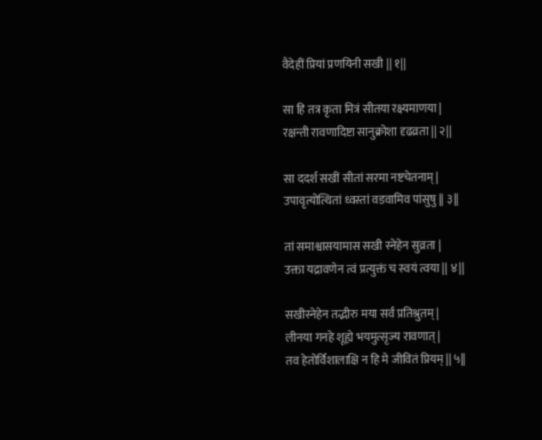वैदेहीं प्रियां प्रणयिनी सखी || १||

सा हि तत्र कृता मित्रं सीतया रक्ष्यमाणया |
रक्षन्ती रावणादिष्टा सानुक्रोशा दृढव्रता || २||

सा ददर्श सखीं सीतां सरमा नष्टचेतनाम् |
उपावृत्योत्थितां ध्वस्तां वडवामिव पांसुषु || ३||

तां समाश्वासयामास सखी स्नेहेन सुव्रता |
उक्ता यद्रावणेन त्वं प्रत्युक्तं च स्वयं त्वया || ४||

सखीस्नेहेन तद्भीरु मया सर्वं प्रतिश्रुतम् |
लीनया गनहे शूह्ये भयमुत्सृज्य रावणात् |
तव हेतोर्विशालाक्षि न हि मे जीवितं प्रियम् || ५||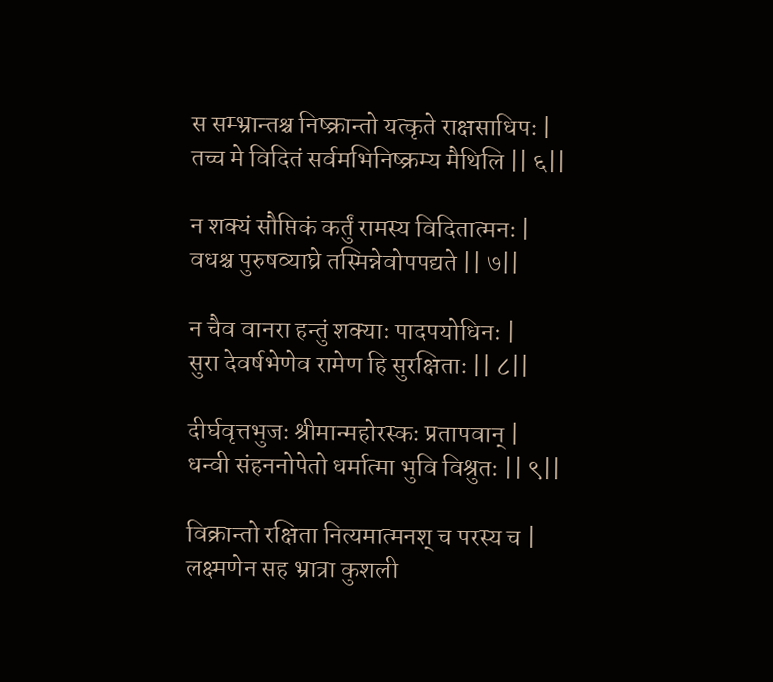स सम्भ्रान्तश्च निष्क्रान्तो यत्कृते राक्षसाधिपः |
तच्च मे विदितं सर्वमभिनिष्क्रम्य मैथिलि || ६||

न शक्यं सौप्तिकं कर्तुं रामस्य विदितात्मनः |
वधश्च पुरुषव्याघ्रे तस्मिन्नेवोपपद्यते || ७||

न चैव वानरा हन्तुं शक्याः पादपयोधिनः |
सुरा देवर्षभेणेव रामेण हि सुरक्षिताः || ८||

दीर्घवृत्तभुजः श्रीमान्महोरस्कः प्रतापवान् |
धन्वी संहननोपेतो धर्मात्मा भुवि विश्रुतः || ९||

विक्रान्तो रक्षिता नित्यमात्मनश् च परस्य च |
लक्ष्मणेन सह भ्रात्रा कुशली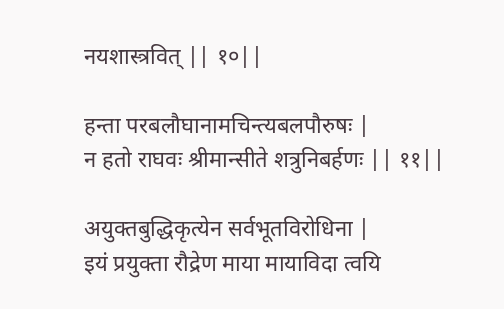नयशास्त्रवित् || १०||

हन्ता परबलौघानामचिन्त्यबलपौरुषः |
न हतो राघवः श्रीमान्सीते शत्रुनिबर्हणः || ११||

अयुक्तबुद्धिकृत्येन सर्वभूतविरोधिना |
इयं प्रयुक्ता रौद्रेण माया मायाविदा त्वयि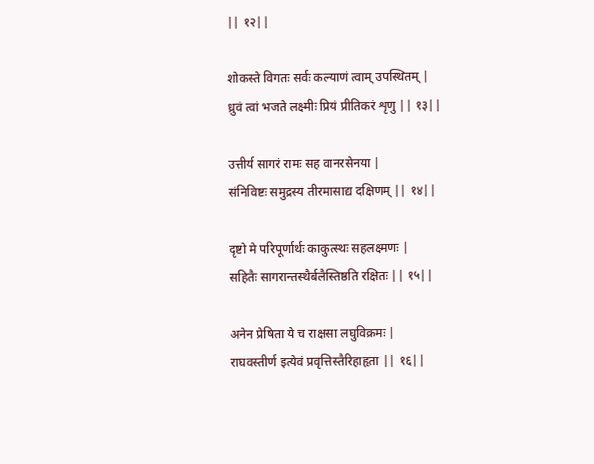|| १२||

शोकस्ते विगतः सर्वः कल्याणं त्वाम् उपस्थितम् |
ध्रुवं त्वां भजते लक्ष्मीः प्रियं प्रीतिकरं शृणु || १३||

उत्तीर्य सागरं रामः सह वानरसेनया |
संनिविष्टः समुद्रस्य तीरमासाद्य दक्षिणम् || १४||

दृष्टो मे परिपूर्णार्थः काकुत्स्थः सहलक्ष्मणः |
सहितैः सागरान्तस्थैर्बलैस्तिष्ठति रक्षितः || १५||

अनेन प्रेषिता ये च राक्षसा लघुविक्रमः |
राघवस्तीर्ण इत्येवं प्रवृत्तिस्तैरिहाहृता || १६||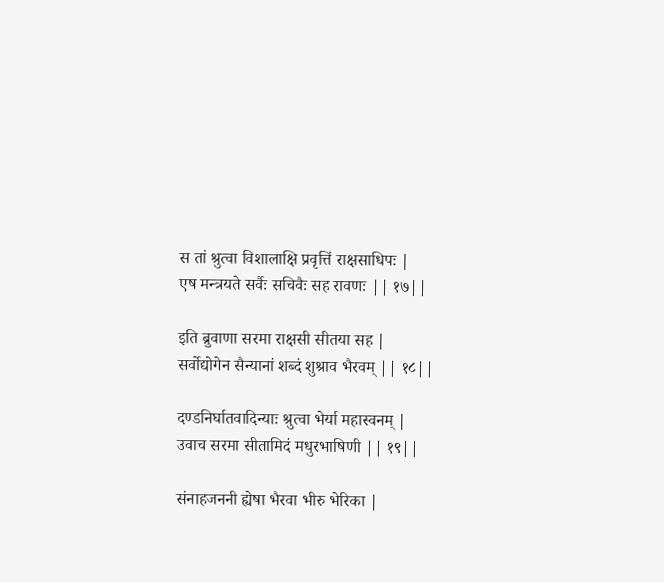स तां श्रुत्वा विशालाक्षि प्रवृत्तिं राक्षसाधिपः |
एष मन्त्रयते सर्वैः सचिवैः सह रावणः || १७||

इति ब्रुवाणा सरमा राक्षसी सीतया सह |
सर्वोद्योगेन सैन्यानां शब्दं शुश्राव भैरवम् || १८||

दण्डनिर्घातवादिन्याः श्रुत्वा भेर्या महास्वनम् |
उवाच सरमा सीतामिदं मधुरभाषिणी || १९||

संनाहजननी ह्येषा भैरवा भीरु भेरिका |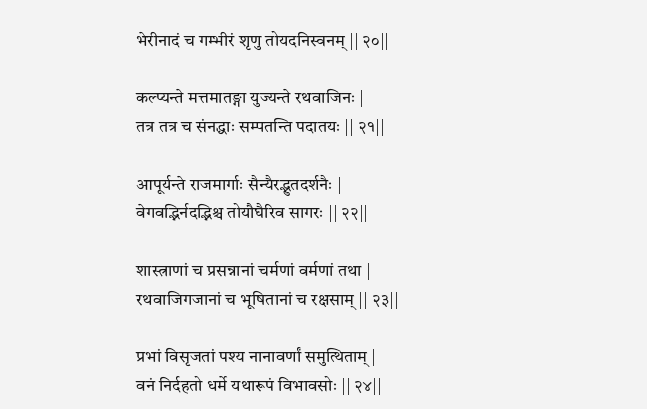भेरीनादं च गम्भीरं शृणु तोयदनिस्वनम् || २०||

कल्प्यन्ते मत्तमातङ्गा युज्यन्ते रथवाजिनः |
तत्र तत्र च संनद्धाः सम्पतन्ति पदातयः || २१||

आपूर्यन्ते राजमार्गाः सैन्यैरद्भुतदर्शनैः |
वेगवद्भिर्नदद्भिश्च तोयौघैरिव सागरः || २२||

शास्त्राणां च प्रसन्नानां चर्मणां वर्मणां तथा |
रथवाजिगजानां च भूषितानां च रक्षसाम् || २३||

प्रभां विसृजतां पश्य नानावर्णां समुत्थिताम् |
वनं निर्दहतो धर्मे यथारूपं विभावसोः || २४||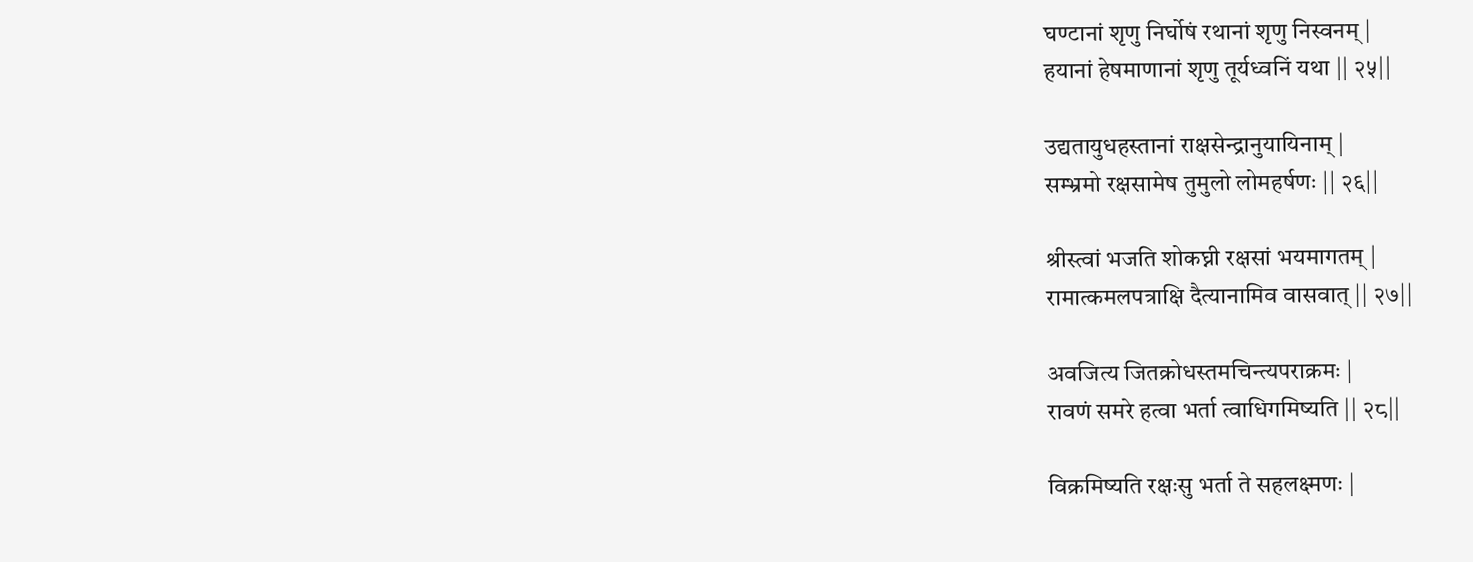घण्टानां शृणु निर्घोषं रथानां शृणु निस्वनम् |
हयानां हेषमाणानां शृणु तूर्यध्वनिं यथा || २५||

उद्यतायुधहस्तानां राक्षसेन्द्रानुयायिनाम् |
सम्भ्रमो रक्षसामेष तुमुलो लोमहर्षणः || २६||

श्रीस्त्वां भजति शोकघ्नी रक्षसां भयमागतम् |
रामात्कमलपत्राक्षि दैत्यानामिव वासवात् || २७||

अवजित्य जितक्रोधस्तमचिन्त्यपराक्रमः |
रावणं समरे हत्वा भर्ता त्वाधिगमिष्यति || २८||

विक्रमिष्यति रक्षःसु भर्ता ते सहलक्ष्मणः |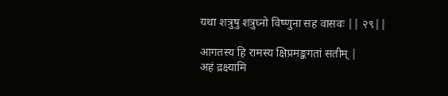यथा शत्रुषु शत्रुघ्नो विष्णुना सह वासवः || २९||

आगतस्य हि रामस्य क्षिप्रमङ्कगतां सतीम् |
अहं द्रक्ष्यामि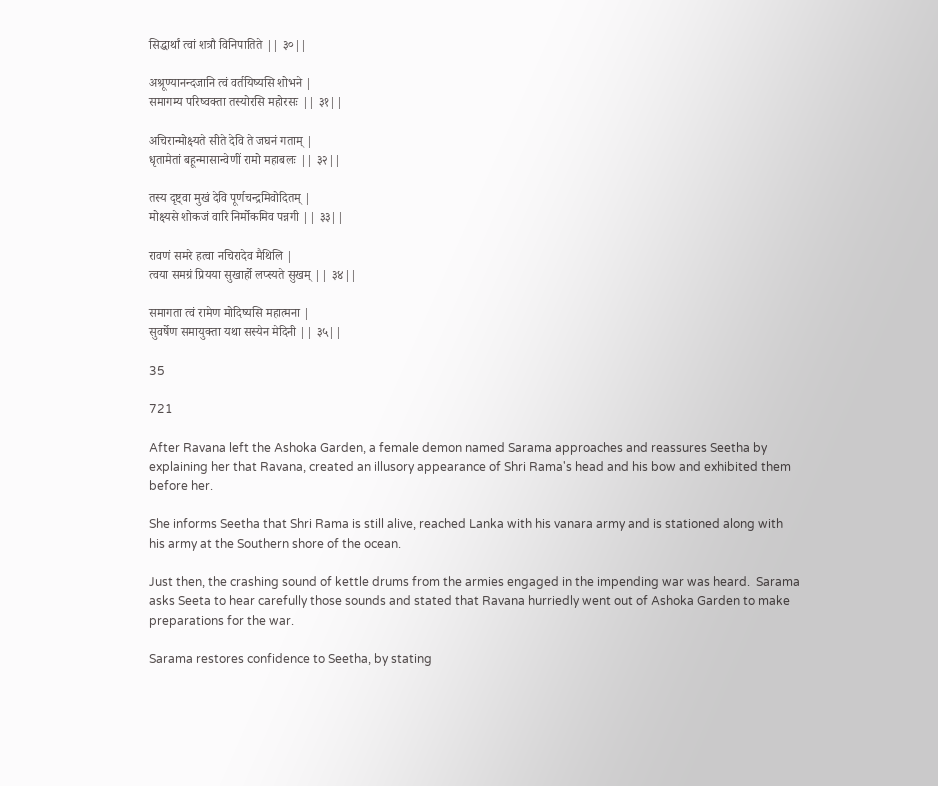सिद्धार्थां त्वां शत्रौ विनिपातिते || ३०||

अश्रूण्यानन्दजानि त्वं वर्तयिष्यसि शोभने |
समागम्य परिष्वक्ता तस्योरसि महोरसः || ३१||

अचिरान्मोक्ष्यते सीते देवि ते जघनं गताम् |
धृतामेतां बहून्मासान्वेणीं रामो महाबलः || ३२||

तस्य दृष्ट्वा मुखं देवि पूर्णचन्द्रमिवोदितम् |
मोक्ष्यसे शोकजं वारि निर्मोकमिव पन्नगी || ३३||

रावणं समरे हत्वा नचिरादेव मैथिलि |
त्वया समग्रं प्रियया सुखार्हो लप्स्यते सुखम् || ३४||

समागता त्वं रामेण मोदिष्यसि महात्मना |
सुवर्षेण समायुक्ता यथा सस्येन मेदिनी || ३५||

35

721

After Ravana left the Ashoka Garden, a female demon named Sarama approaches and reassures Seetha by explaining her that Ravana, created an illusory appearance of Shri Rama's head and his bow and exhibited them before her.

She informs Seetha that Shri Rama is still alive, reached Lanka with his vanara army and is stationed along with his army at the Southern shore of the ocean.

Just then, the crashing sound of kettle drums from the armies engaged in the impending war was heard.  Sarama asks Seeta to hear carefully those sounds and stated that Ravana hurriedly went out of Ashoka Garden to make preparations for the war.

Sarama restores confidence to Seetha, by stating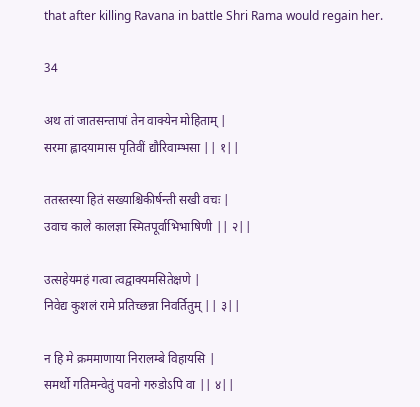that after killing Ravana in battle Shri Rama would regain her.

34

अथ तां जातसन्तापां तेन वाक्येन मोहिताम् |
सरमा ह्लादयामास पृतिवीं द्यौरिवाम्भसा || १||

ततस्तस्या हितं सख्याश्चिकीर्षन्ती सखी वचः |
उवाच काले कालज्ञा स्मितपूर्वाभिभाषिणी || २||

उत्सहेयमहं गत्वा त्वद्वाक्यमसितेक्षणे |
निवेद्य कुशलं रामे प्रतिच्छन्ना निवर्तितुम् || ३||

न हि मे क्रममाणाया निरालम्बे विहायसि |
समर्थो गतिमन्वेतुं पवनो गरुडोऽपि वा || ४||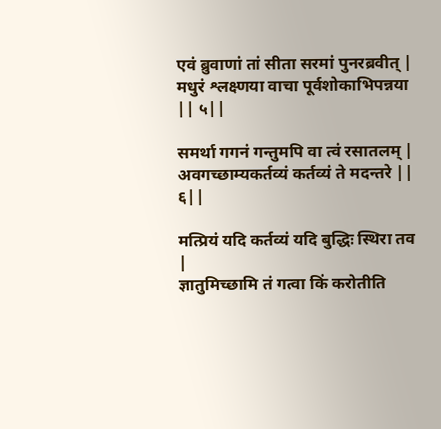एवं ब्रुवाणां तां सीता सरमां पुनरब्रवीत् |
मधुरं श्लक्ष्णया वाचा पूर्वशोकाभिपन्नया || ५||

समर्था गगनं गन्तुमपि वा त्वं रसातलम् |
अवगच्छाम्यकर्तव्यं कर्तव्यं ते मदन्तरे || ६||

मत्प्रियं यदि कर्तव्यं यदि बुद्धिः स्थिरा तव |
ज्ञातुमिच्छामि तं गत्वा किं करोतीति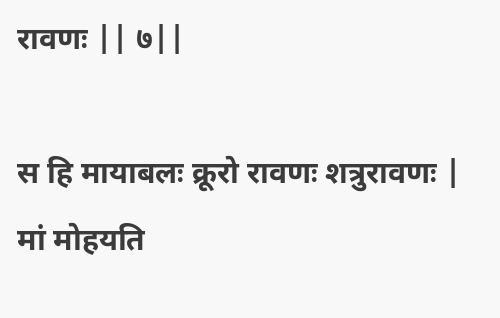रावणः || ७||

स हि मायाबलः क्रूरो रावणः शत्रुरावणः |
मां मोहयति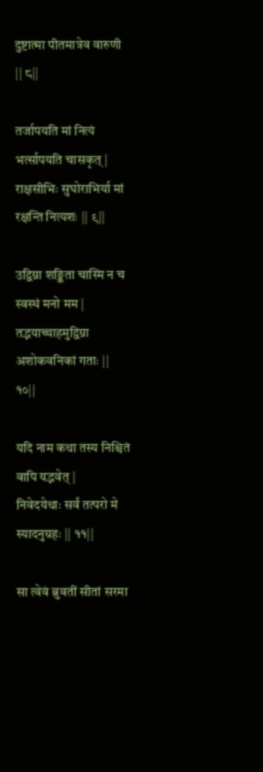दुष्टात्मा पीतमात्रेव वारुणी || ८||

तर्जापयति मां नित्यं भर्त्सापयति चासकृत् |
राक्षसीभिः सुघोराभिर्या मां रक्षन्ति नित्यशः || ९||

उद्विग्ना शङ्किता चास्मि न च स्वस्थं मनो मम |
तद्भयाच्चाहमुद्विग्ना अशोकवनिकां गताः || १०||

यदि नाम कथा तस्य निश्चितं वापि यद्भवेत् |
निवेदयेथाः सर्वं तत्परो मे स्यादनुग्रहः || ११||

सा त्वेवं ब्रुवतीं सीतां सरमा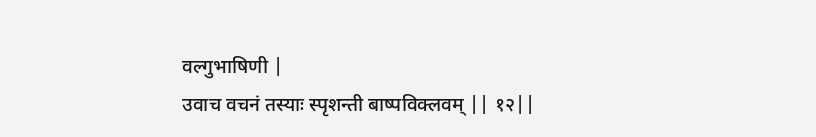वल्गुभाषिणी |
उवाच वचनं तस्याः स्पृशन्ती बाष्पविक्लवम् || १२||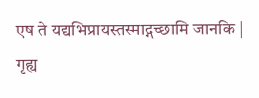एष ते यद्यभिप्रायस्तस्माद्गच्छामि जानकि |
गृह्य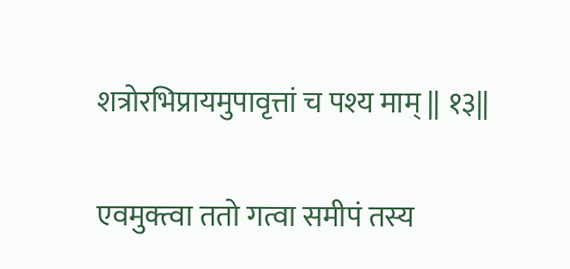शत्रोरभिप्रायमुपावृत्तां च पश्य माम् || १३||

एवमुक्त्वा ततो गत्वा समीपं तस्य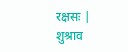रक्षसः |
शुश्राव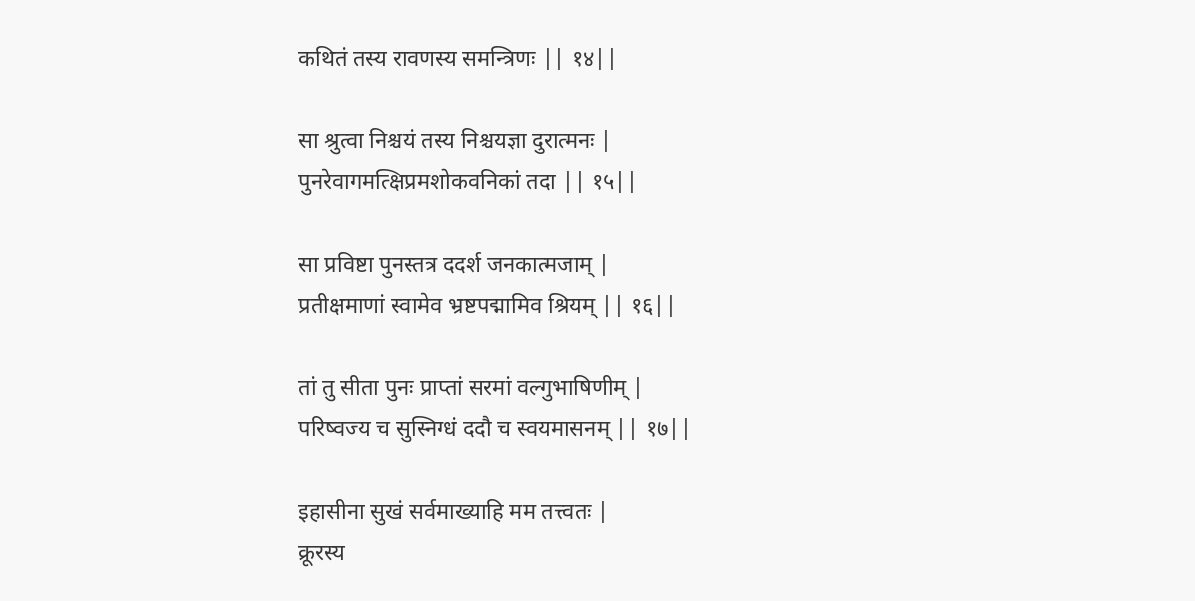कथितं तस्य रावणस्य समन्त्रिणः || १४||

सा श्रुत्वा निश्चयं तस्य निश्चयज्ञा दुरात्मनः |
पुनरेवागमत्क्षिप्रमशोकवनिकां तदा || १५||

सा प्रविष्टा पुनस्तत्र ददर्श जनकात्मजाम् |
प्रतीक्षमाणां स्वामेव भ्रष्टपद्मामिव श्रियम् || १६||

तां तु सीता पुनः प्राप्तां सरमां वल्गुभाषिणीम् |
परिष्वज्य च सुस्निग्धं ददौ च स्वयमासनम् || १७||

इहासीना सुखं सर्वमाख्याहि मम तत्त्वतः |
क्रूरस्य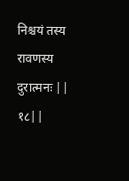निश्चयं तस्य रावणस्य दुरात्मनः || १८||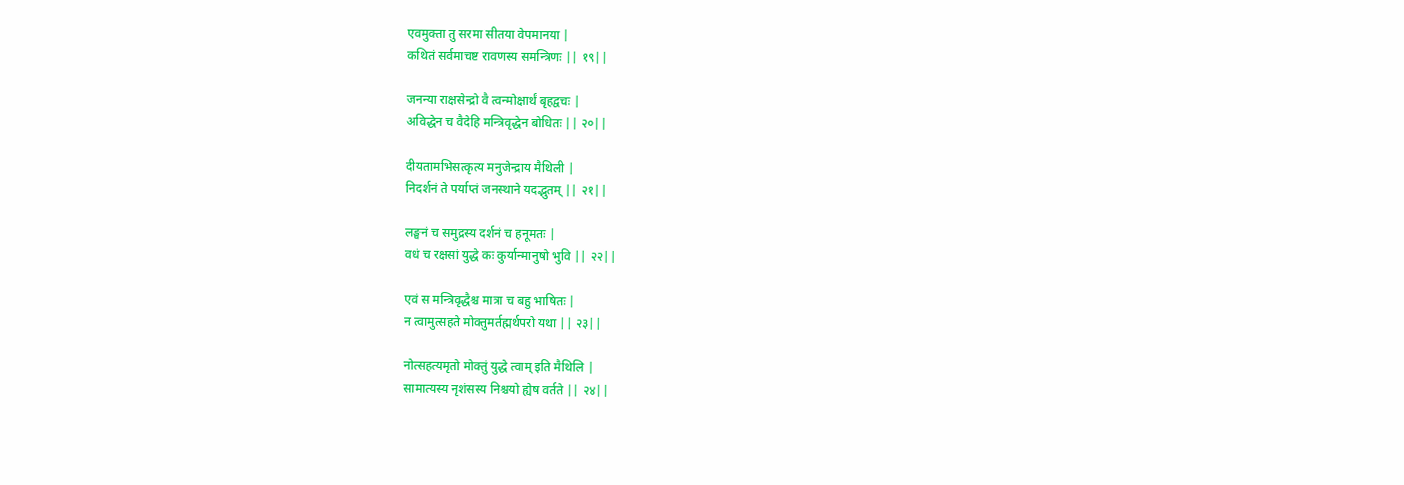एवमुक्ता तु सरमा सीतया वेपमानया |
कथितं सर्वमाचष्ट रावणस्य समन्त्रिणः || १९||

जनन्या राक्षसेन्द्रो वै त्वन्मोक्षार्थं बृहद्वचः |
अविद्धेन च वैदेहि मन्त्रिवृद्धेन बोधितः || २०||

दीयतामभिसत्कृत्य मनुजेन्द्राय मैथिली |
निदर्शनं ते पर्याप्तं जनस्थाने यदद्भुतम् || २१||

लङ्घनं च समुद्रस्य दर्शनं च हनूमतः |
वधं च रक्षसां युद्धे कः कुर्यान्मानुषो भुवि || २२||

एवं स मन्त्रिवृद्धैश्च मात्रा च बहु भाषितः |
न त्वामुत्सहते मोक्तुमर्तह्मर्थपरो यथा || २३||

नोत्सहत्यमृतो मोक्तुं युद्धे त्वाम् इति मैथिलि |
सामात्यस्य नृशंसस्य निश्चयो ह्येष वर्तते || २४||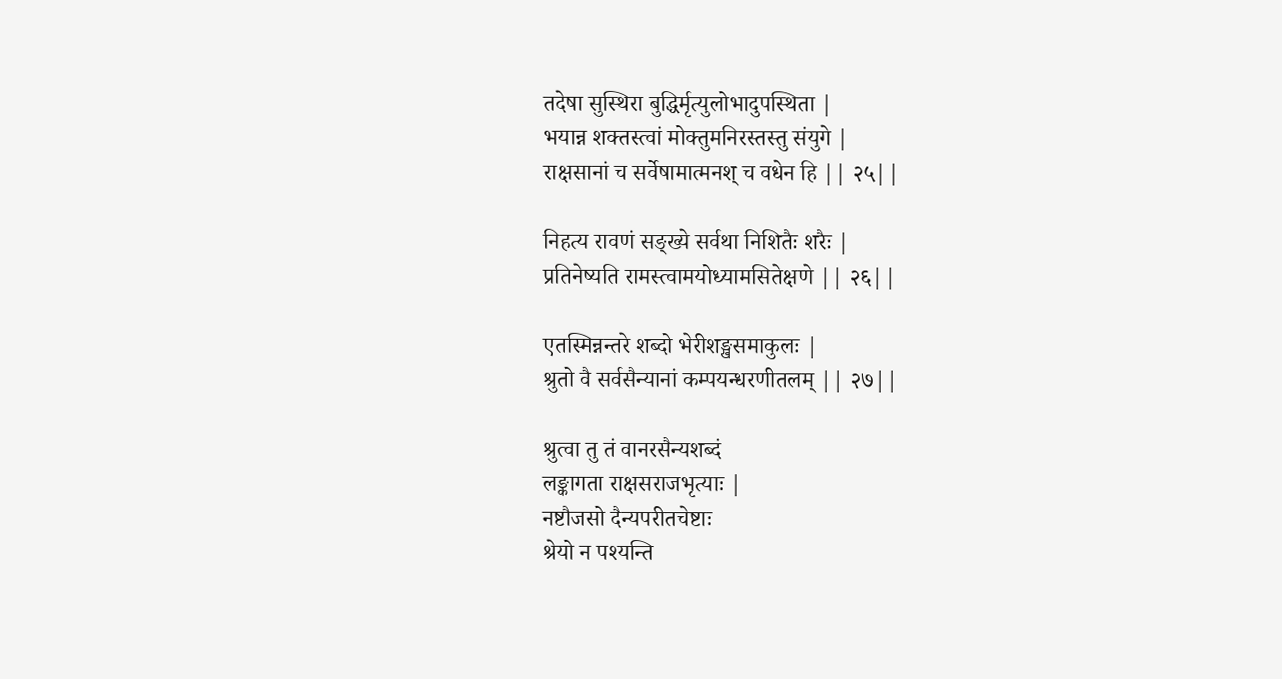तदेषा सुस्थिरा बुद्धिर्मृत्युलोभादुपस्थिता |
भयान्न शक्तस्त्वां मोक्तुमनिरस्तस्तु संयुगे |
राक्षसानां च सर्वेषामात्मनश् च वधेन हि || २५||

निहत्य रावणं सङ्ख्ये सर्वथा निशितैः शरैः |
प्रतिनेष्यति रामस्त्वामयोध्यामसितेक्षणे || २६||

एतस्मिन्नन्तरे शब्दो भेरीशङ्खसमाकुलः |
श्रुतो वै सर्वसैन्यानां कम्पयन्धरणीतलम् || २७||

श्रुत्वा तु तं वानरसैन्यशब्दं
लङ्कागता राक्षसराजभृत्याः |
नष्टौजसो दैन्यपरीतचेष्टाः
श्रेयो न पश्यन्ति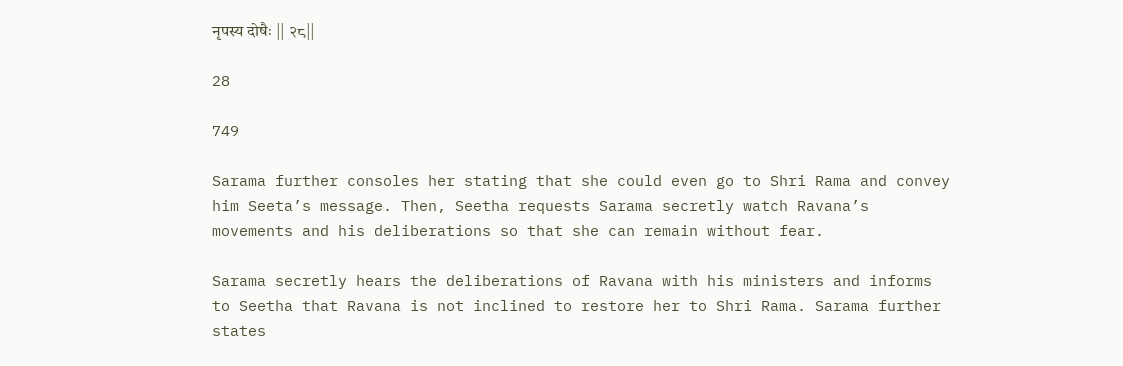नृपस्य दोषैः || २८||

28

749

Sarama further consoles her stating that she could even go to Shri Rama and convey him Seeta’s message. Then, Seetha requests Sarama secretly watch Ravana’s movements and his deliberations so that she can remain without fear.

Sarama secretly hears the deliberations of Ravana with his ministers and informs to Seetha that Ravana is not inclined to restore her to Shri Rama. Sarama further states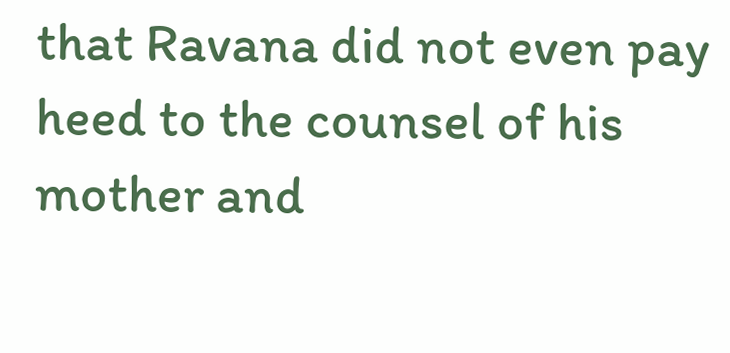that Ravana did not even pay heed to the counsel of his mother and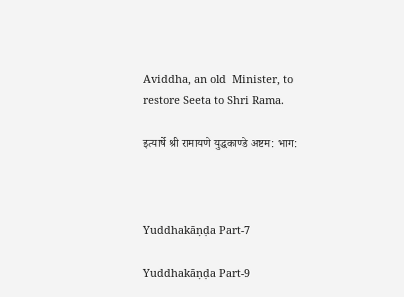Aviddha, an old  Minister, to restore Seeta to Shri Rama.

इत्यार्षे श्री रामायणे युद्धकाण्डे अष्टम: भाग:



Yuddhakāṇḍa Part-7

Yuddhakāṇḍa Part-9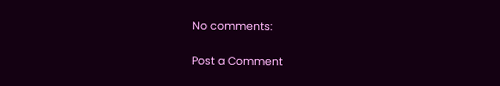No comments:

Post a Comment